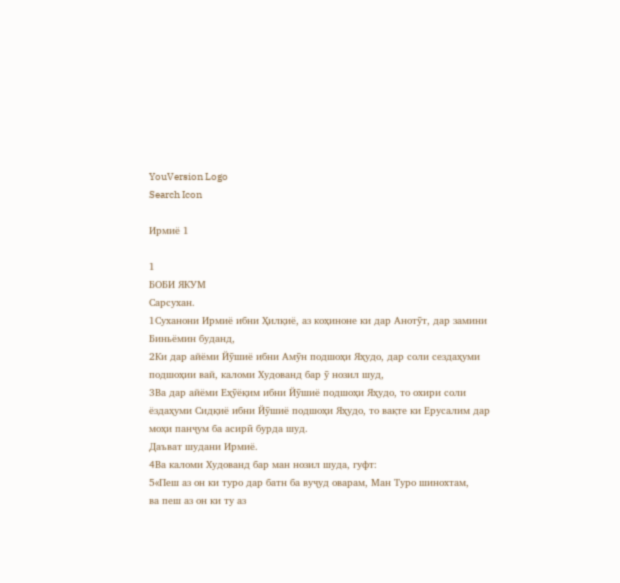YouVersion Logo
Search Icon

Ирмиё 1

1
БОБИ ЯКУМ
Сарсухан.
1Суханони Ирмиё ибни Ҳилқиё, аз коҳиноне ки дар Анотӯт, дар замини Биньёмин буданд,
2Ки дар айёми Йӯшиё ибни Амӯн подшоҳи Яҳудо, дар соли сездаҳуми подшоҳии вай, каломи Худованд бар ӯ нозил шуд,
3Ва дар айёми Еҳӯёқим ибни Йӯшиё подшоҳи Яҳудо, то охири соли ёздаҳуми Сидқиё ибни Йӯшиё подшоҳи Яҳудо, то вақте ки Ерусалим дар моҳи панҷум ба асирӣ бурда шуд.
Даъват шудани Ирмиё.
4Ва каломи Худованд бар ман нозил шуда, гуфт:
5«Пеш аз он ки туро дар батн ба вуҷуд оварам, Ман Туро шинохтам,
ва пеш аз он ки ту аз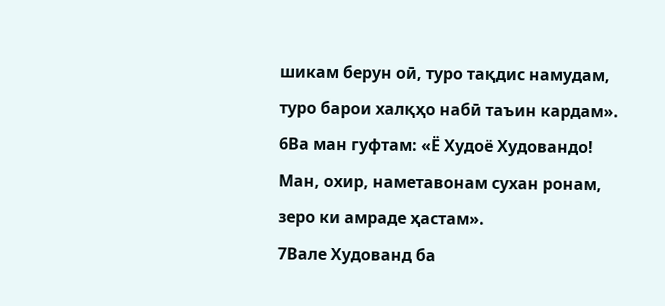шикам берун оӣ, туро тақдис намудам,
туро барои халқҳо набӣ таъин кардам».
6Ва ман гуфтам: «Ё Худоё Худовандо!
Ман, охир, наметавонам сухан ронам,
зеро ки амраде ҳастам».
7Вале Худованд ба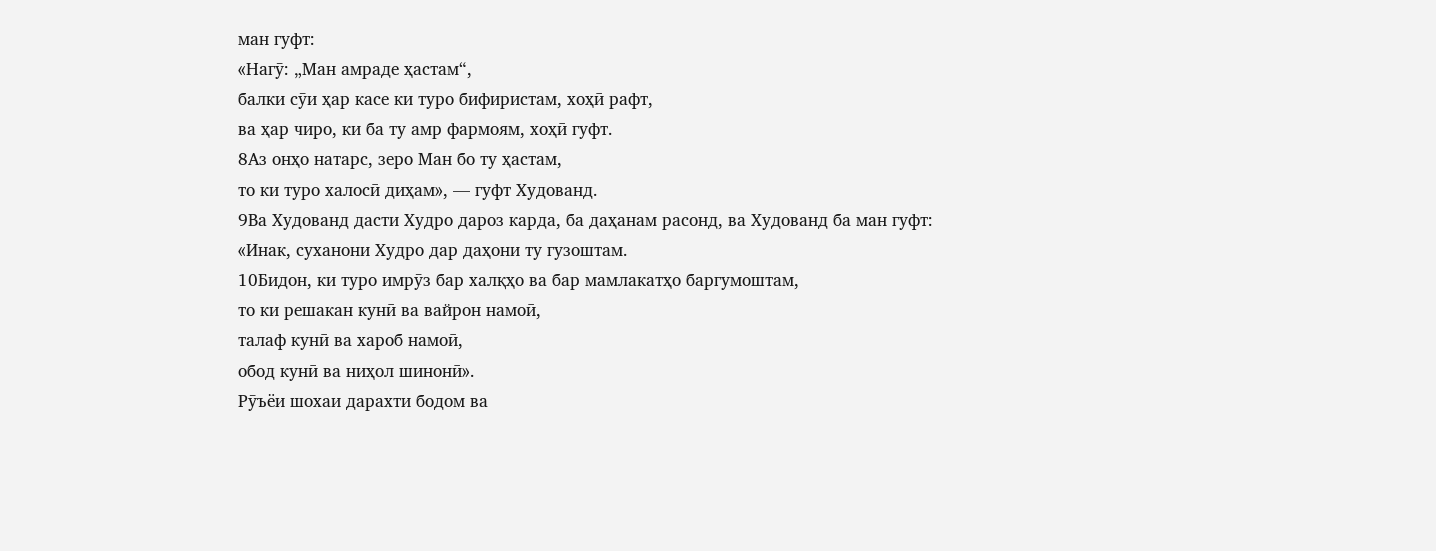ман гуфт:
«Нагӯ: „Ман амраде ҳастам“,
балки сӯи ҳар касе ки туро бифиристам, хоҳӣ рафт,
ва ҳар чиро, ки ба ту амр фармоям, хоҳӣ гуфт.
8Аз онҳо натарс, зеро Ман бо ту ҳастам,
то ки туро халосӣ диҳам», — гуфт Худованд.
9Ва Худованд дасти Худро дароз карда, ба даҳанам расонд, ва Худованд ба ман гуфт:
«Инак, суханони Худро дар даҳони ту гузоштам.
10Бидон, ки туро имрӯз бар халқҳо ва бар мамлакатҳо баргумоштам,
то ки решакан кунӣ ва вайрон намоӣ,
талаф кунӣ ва хароб намоӣ,
обод кунӣ ва ниҳол шинонӣ».
Рӯъёи шохаи дарахти бодом ва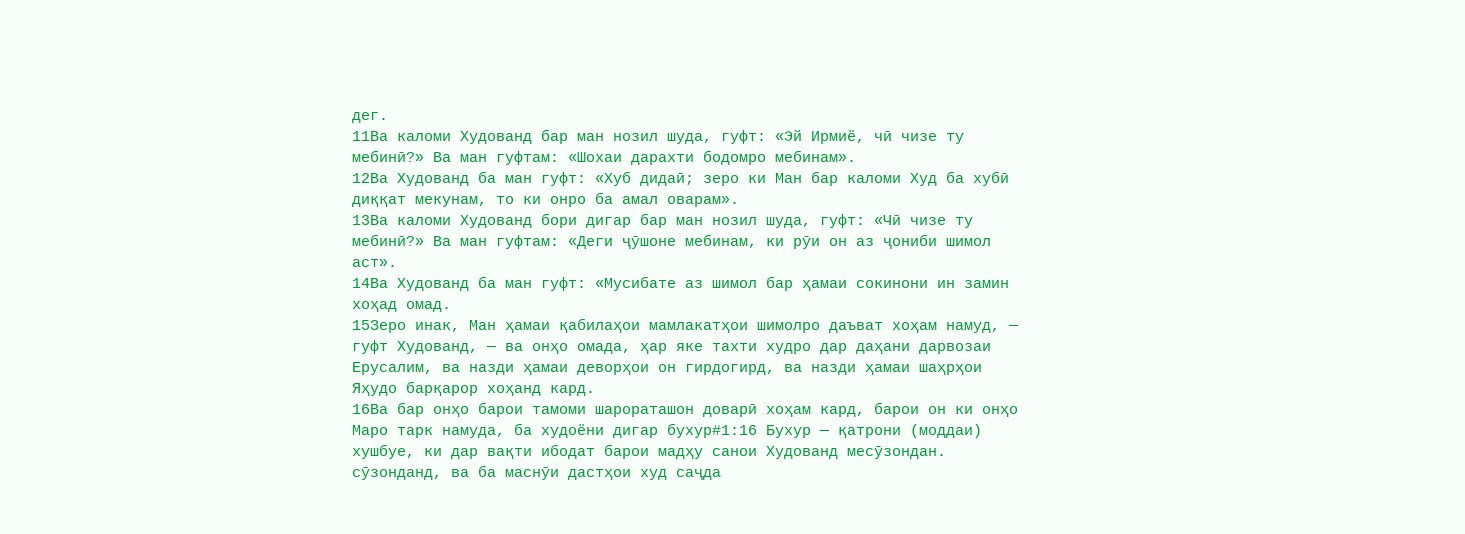дег.
11Ва каломи Худованд бар ман нозил шуда, гуфт: «Эй Ирмиё, чӣ чизе ту мебинӣ?» Ва ман гуфтам: «Шохаи дарахти бодомро мебинам».
12Ва Худованд ба ман гуфт: «Хуб дидаӣ; зеро ки Ман бар каломи Худ ба хубӣ диққат мекунам, то ки онро ба амал оварам».
13Ва каломи Худованд бори дигар бар ман нозил шуда, гуфт: «Чӣ чизе ту мебинӣ?» Ва ман гуфтам: «Деги ҷӯшоне мебинам, ки рӯи он аз ҷониби шимол аст».
14Ва Худованд ба ман гуфт: «Мусибате аз шимол бар ҳамаи сокинони ин замин хоҳад омад.
15Зеро инак, Ман ҳамаи қабилаҳои мамлакатҳои шимолро даъват хоҳам намуд, — гуфт Худованд, — ва онҳо омада, ҳар яке тахти худро дар даҳани дарвозаи Ерусалим, ва назди ҳамаи деворҳои он гирдогирд, ва назди ҳамаи шаҳрҳои Яҳудо барқарор хоҳанд кард.
16Ва бар онҳо барои тамоми шарораташон доварӣ хоҳам кард, барои он ки онҳо Маро тарк намуда, ба худоёни дигар бухур#1:16 Бухур — қатрони (моддаи) хушбуе, ки дар вақти ибодат барои мадҳу санои Худованд месӯзондан. сӯзонданд, ва ба маснӯи дастҳои худ саҷда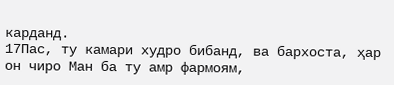карданд.
17Пас, ту камари худро бибанд, ва бархоста, ҳар он чиро Ман ба ту амр фармоям,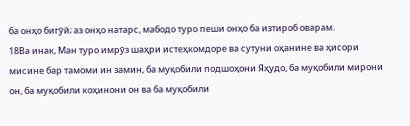ба онҳо бигӯй; аз онҳо натарс, мабодо туро пеши онҳо ба изтироб оварам.
18Ва инак, Ман туро имрӯз шаҳри истеҳкомдоре ва сутуни оҳанине ва ҳисори мисине бар тамоми ин замин, ба муқобили подшоҳони Яҳудо, ба муқобили мирони он, ба муқобили коҳинони он ва ба муқобили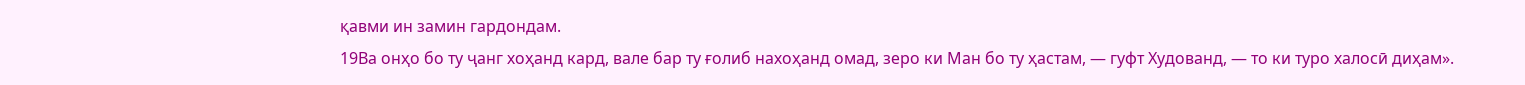қавми ин замин гардондам.
19Ва онҳо бо ту ҷанг хоҳанд кард, вале бар ту ғолиб нахоҳанд омад, зеро ки Ман бо ту ҳастам, — гуфт Худованд, — то ки туро халосӣ диҳам».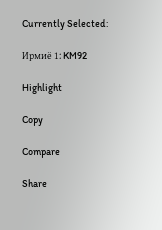Currently Selected:

Ирмиё 1: KM92

Highlight

Copy

Compare

Share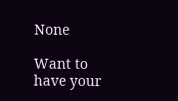None

Want to have your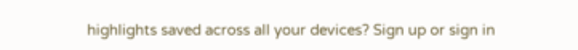highlights saved across all your devices? Sign up or sign in